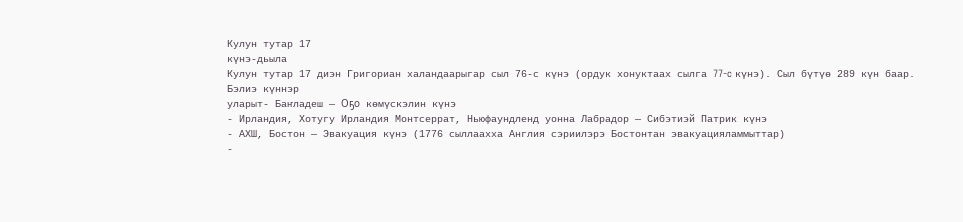Кулун тутар 17
күнэ-дьыла
Кулун тутар 17 диэн Григориан халандаарыгар сыл 76-с күнэ (ордук хонуктаах сылга 77-c күнэ). Сыл бүтүө 289 күн баар.
Бэлиэ күннэр
уларыт- Баҥладеш — Оҕо көмүскэлин күнэ
- Ирландия, Хотугу Ирландия Монтсеррат, Ньюфаундленд уонна Лабрадор — Сибэтиэй Патрик күнэ
- АХШ, Бостон — Эвакуация күнэ (1776 сыллаахха Англия сэриилэрэ Бостонтан эвакуацияламмыттар)
-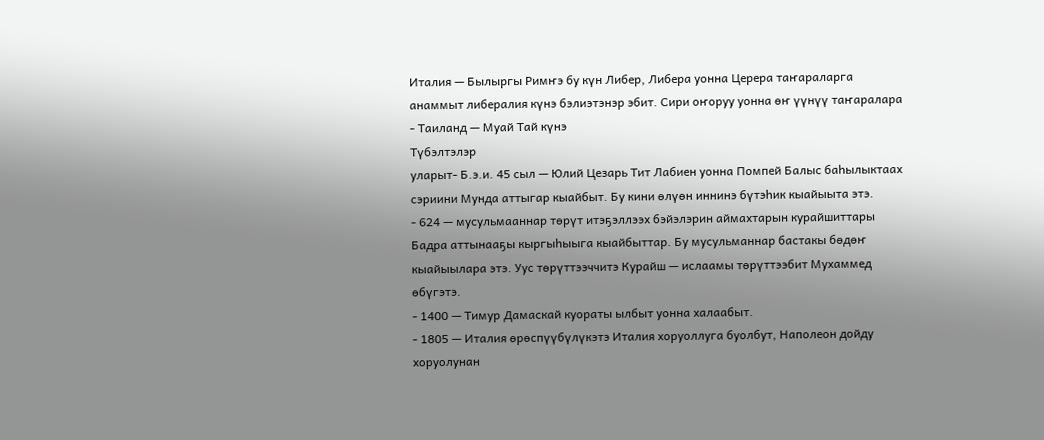Италия — Былыргы Римҥэ бу күн Либер, Либера уонна Церера таҥараларга анаммыт либералия күнэ бэлиэтэнэр эбит. Сири оҥоруу уонна өҥ үүнүү таҥаралара
- Таиланд — Муай Тай күнэ
Түбэлтэлэр
уларыт- Б.э.и. 45 сыл — Юлий Цезарь Тит Лабиен уонна Помпей Балыс баһылыктаах сэриини Мунда аттыгар кыайбыт. Бу кини өлүөн иннинэ бүтэһик кыайыыта этэ.
- 624 — мусульмааннар төрүт итэҕэллээх бэйэлэрин аймахтарын курайшиттары Бадра аттынааҕы кыргыһыыга кыайбыттар. Бу мусульманнар бастакы бөдөҥ кыайыылара этэ. Уус төрүттээччитэ Курайш — ислаамы төрүттээбит Мухаммед өбүгэтэ.
- 1400 — Тимур Дамаскай куораты ылбыт уонна халаабыт.
- 1805 — Италия өрөспүүбүлүкэтэ Италия хоруоллуга буолбут, Наполеон дойду хоруолунан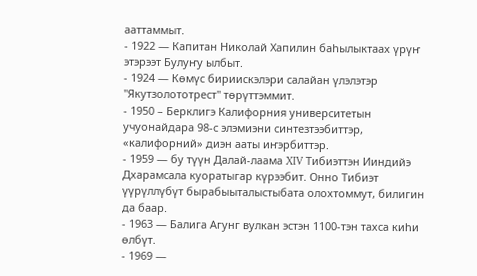ааттаммыт.
- 1922 — Капитан Николай Хапилин баһылыктаах үрүҥ этэрээт Булуҥу ылбыт.
- 1924 — Көмүс бириискэлэри салайан үлэлэтэр "Якутзолототрест" төрүттэммит.
- 1950 – Берклигэ Калифорния университетын учуонайдара 98-с элэмиэни синтезтээбиттэр, «калифорний» диэн ааты иҥэрбиттэр.
- 1959 — бу түүн Далай-лаама XIV Тибиэттэн Ииндийэ Дхарамсала куоратыгар күрээбит. Онно Тибиэт үүрүллүбүт бырабыыталыстыбата олохтоммут, билигин да баар.
- 1963 — Балига Агунг вулкан эстэн 1100-тэн тахса киһи өлбүт.
- 1969 —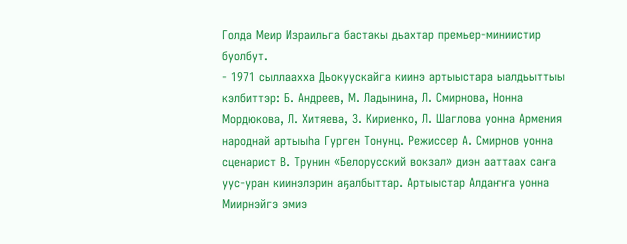Голда Меир Израильга бастакы дьахтар премьер-миниистир буолбут.
- 1971 сыллаахха Дьокуускайга киинэ артыыстара ыалдьыттыы кэлбиттэр: Б. Андреев, М. Ладынина, Л. Смирнова, Нонна Мордюкова, Л. Хитяева, З. Кириенко, Л. Шаглова уонна Армения народнай артыыһа Гурген Тонунц. Режиссер А. Смирнов уонна сценарист В. Трунин «Белорусский вокзал» диэн ааттаах саҥа уус-уран киинэлэрин аҕалбыттар. Артыыстар Алдаҥҥа уонна Миирнэйгэ эмиэ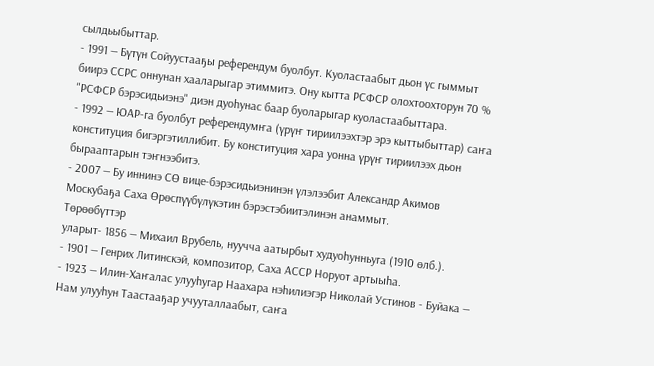сылдьыбыттар.
- 1991 — Бүтүн Сойуустааҕы референдум буолбут. Куоластаабыт дьон үс гыммыт биирэ ССРС оннунан хааларыгар этиммитэ. Ону кытта РСФСР олохтоохторун 70 % "РСФСР бэрэсидьиэнэ" диэн дуоһунас баар буоларыгар куоластаабыттара.
- 1992 — ЮАР-га буолбут референдумҥа (үрүҥ тириилээхтэр эрэ кыттыбыттар) саҥа конституция бигэргэтиллибит. Бу конституция хара уонна үрүҥ тириилээх дьон бырааптарын тэҥнээбитэ.
- 2007 — Бу иннинэ СӨ вице-бэрэсидьиэнинэн үлэлээбит Александр Акимов Москубаҕа Саха Өрөспүүбүлүкэтин бэрэстэбиитэлинэн анаммыт.
Төрөөбүттэр
уларыт- 1856 — Михаил Врубель, нуучча аатырбыт худуоһунньуга (1910 өлб.).
- 1901 — Генрих Литинскэй, композитор, Саха АССР Норуот артыыһа.
- 1923 — Илин-Хаҥалас улууһугар Наахара нэһилиэгэр Николай Устинов - Буйака — Нам улууһун Таастааҕар учууталлаабыт, саҥа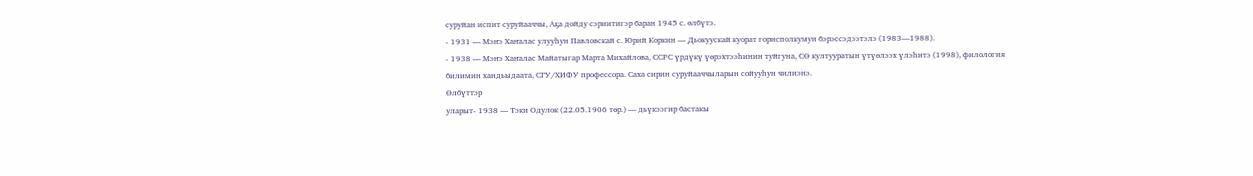суруйан испит суруйааччы, Аҕа дойду сэриитигэр баран 1945 с. өлбүтэ.
- 1931 — Мэҥэ Хаҥалас улууһун Павловскай с. Юрий Коркин — Дьокуускай куорат горисполкумун бэрэссэдээтэлэ (1983—1988).
- 1938 — Мэҥэ Хаҥалас Майатыгар Марта Михайлова, ССРС үрдүкү үөрэхтээһинин туйгуна, СӨ култууратын үтүөлээх үлэһитэ (1998), филология билимин хандьыдаата, СГУ/ХИФУ профессора. Саха сирин суруйааччыларын сойууһун чилиэнэ.
Өлбүттэр
уларыт- 1938 — Тэки Одулок (22.05.1906 төр.) — дьүкээгир бастакы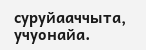суруйааччыта, учуонайа.